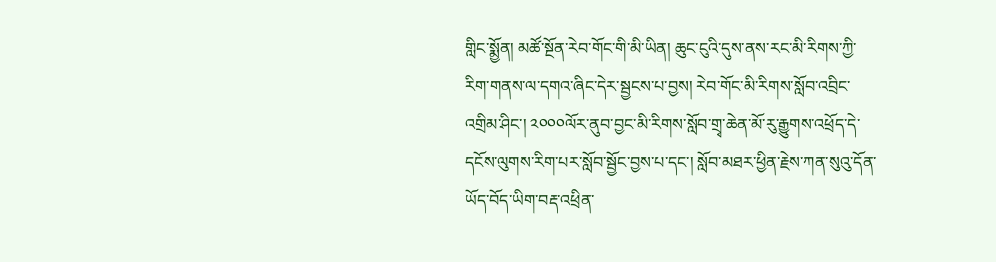གླིང་སྨྱོན། མཚོ་སྔོན་རེབ་གོང་གི་མི་ཡིན། ཆུང་ངུའི་དུས་ནས་རང་མི་རིགས་ཀྱི་རིག་གནས་ལ་དགའ་ཞིང་དེར་སྦྱངས་པ་བྱས། རེབ་གོང་མི་རིགས་སློབ་འབྲིང་འགྲིམ་ཤིང་། ༢༠༠༠ལོར་ནུབ་བྱང་མི་རིགས་སློབ་གྲྭ་ཆེན་མོ་རུ་རྒྱུགས་འཕྲོད་དེ་དངོས་ལུགས་རིག་པར་སློབ་སྦྱོང་བྱས་པ་དང་། སློབ་མཐར་ཕྱིན་རྗེས་ཀན་སུའུ་དོན་ཡོད་བོད་ཡིག་བརྡ་འཕྲིན་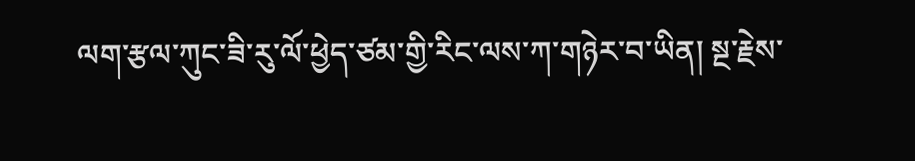ལག་རྩལ་ཀུང་ཟི་རུ་ལོ་ཕྱེད་ཙམ་གྱི་རིང་ལས་ཀ་གཉེར་བ་ཡིན། སྔ་རྗེས་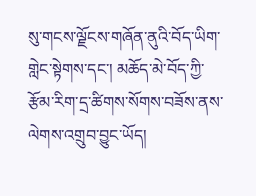སུ་གངས་ལྗོངས་གཞོན་ནུའི་བོད་ཡིག་གླེང་སྟེགས་དང་། མཆོད་མེ་བོད་ཀྱི་རྩོམ་རིག་དྲ་ཚིགས་སོགས་བཟོས་ནས་ལེགས་འགྲུབ་བྱུང་ཡོད།